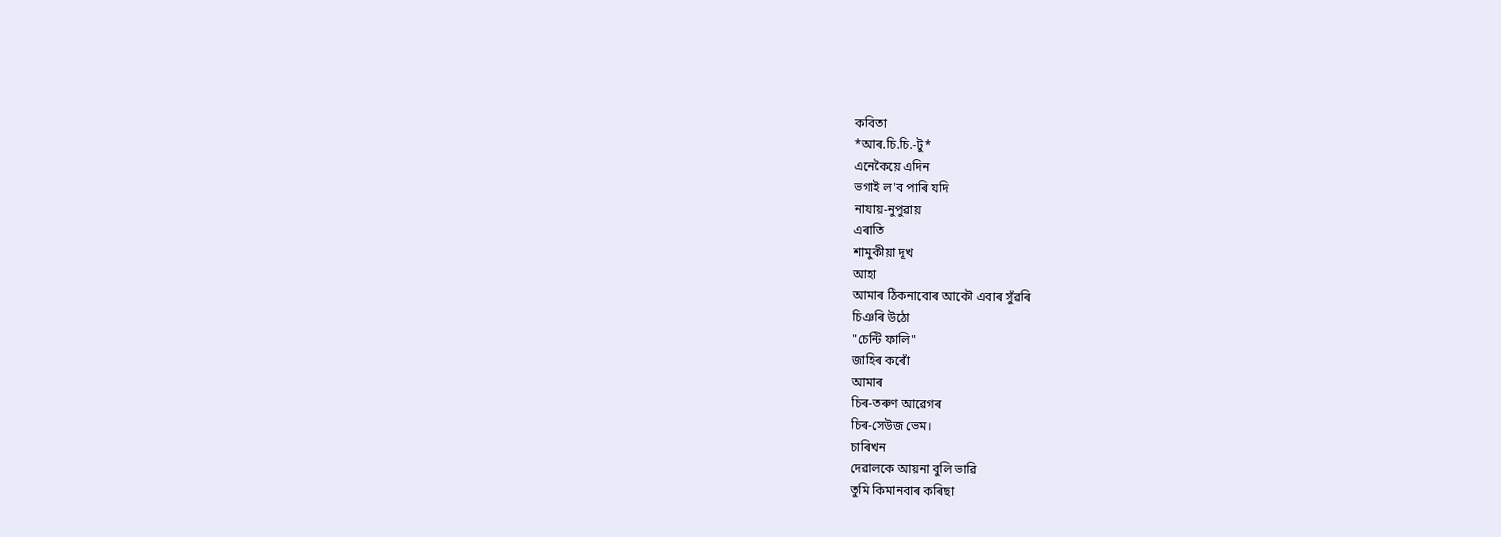কবিতা
*আৰ.চি.চি.-টু*
এনেকৈয়ে এদিন
ভগাই ল'ব পাৰি যদি
নাযায়-নুপুৱায়
এৰাতি
শামুকীয়া দূখ
আহা
আমাৰ ঠিকনাবোৰ আকৌ এবাৰ সুঁৱৰি
চিঞৰি উঠো
"চেন্টি ফালি"
জাহিৰ কৰোঁ
আমাৰ
চিৰ-তৰুণ আৱেগৰ
চিৰ-সেউজ ভেম।
চাৰিখন
দেৱালকে আয়না বুলি ভাৱি
তুমি কিমানবাৰ কৰিছা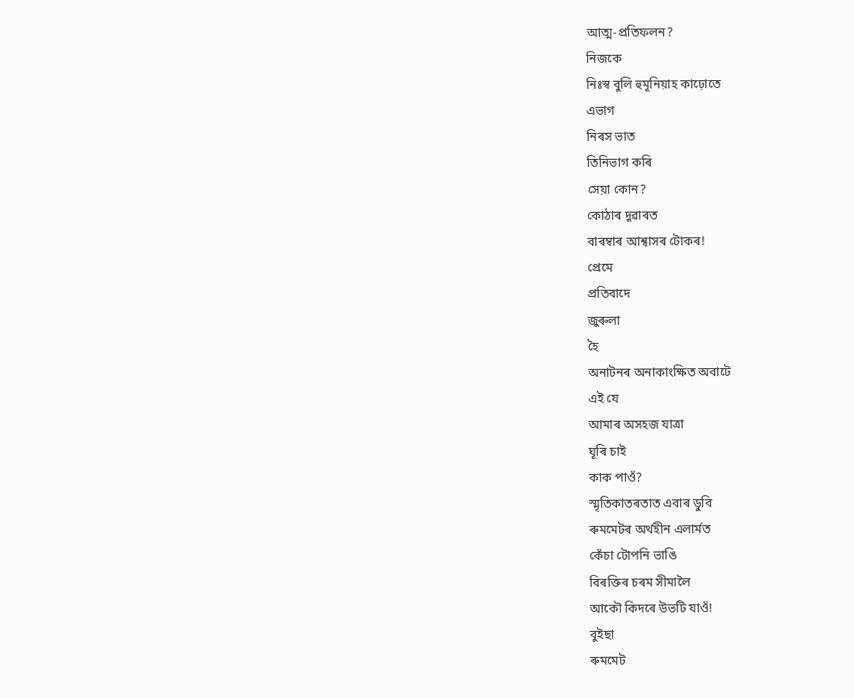আত্ম-প্ৰতিফলন?
নিজকে
নিঃস্ব বুলি হুমূনিয়াহ কাঢ়োতে
এভাগ
নিৰস ভাত
তিনিভাগ কৰি
সেয়া কোন?
কোঠাৰ দুৱাৰত
বাৰম্বাৰ আশ্বাসৰ টোকৰ!
প্ৰেমে
প্ৰতিবাদে
জুৰুলা
হৈ
অনাটনৰ অনাকাংক্ষিত অবাটে
এই যে
আমাৰ অসহজ যাত্ৰা
ঘূৰি চাই
কাক পাওঁ?
স্মৃতিকাতৰতাত এবাৰ ডুবি
ৰুমমেটৰ অৰ্থহীন এলাৰ্মত
কেঁচা টোপনি ভাঙি
বিৰক্তিৰ চৰম সীমালৈ
আকৌ কিদৰে উভটি যাওঁ!
বুইছা
ৰুমমেট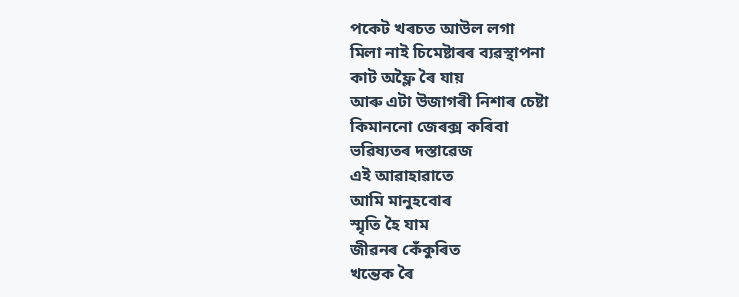পকেট খৰচত আউল লগা
মিলা নাই চিমেষ্টাৰৰ ব্যৱস্থাপনা
কাট অফ্লৈ ৰৈ যায়
আৰু এটা উজাগৰী নিশাৰ চেষ্টা
কিমাননো জেৰক্স কৰিবা
ভৱিষ্যতৰ দস্তাৱেজ
এই আৱাহাৱাতে
আমি মানুহবোৰ
স্মৃতি হৈ যাম
জীৱনৰ কেঁকুৰিত
খন্তেক ৰৈ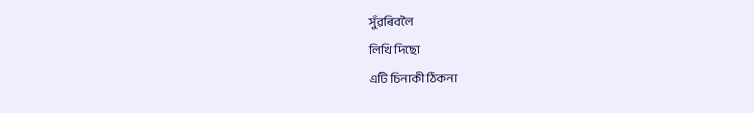সুঁৱৰিবলৈ
লিখি দিছো
এটি চিনাকী ঠিকনা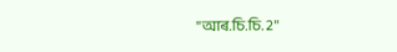"আৰ.চি.চি. 2"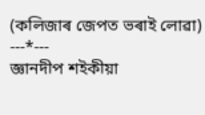(কলিজাৰ জেপত ভৰাই লোৱা)
---*---
জ্ঞানদীপ শইকীয়া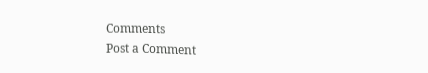Comments
Post a Comment